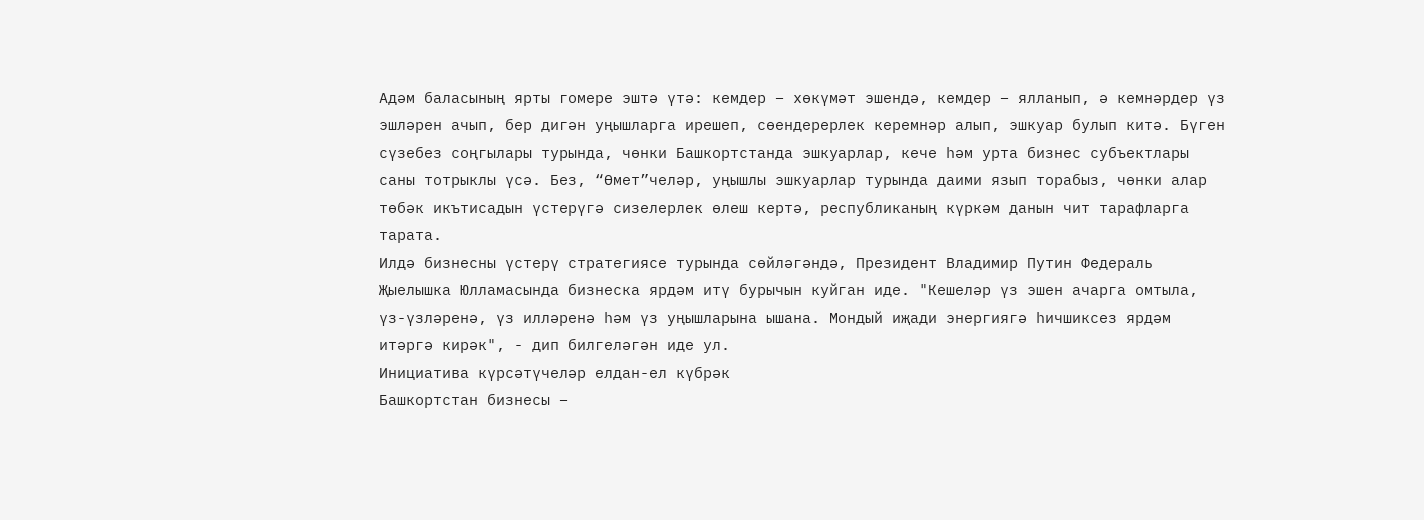Адәм баласының ярты гомере эштә үтә: кемдер – хөкүмәт эшендә, кемдер – ялланып, ә кемнәрдер үз эшләрен ачып, бер дигән уңышларга ирешеп, сөендерерлек керемнәр алып, эшкуар булып китә. Бүген сүзебез соңгылары турында, чөнки Башкортстанда эшкуарлар, кече һәм урта бизнес субъектлары саны тотрыклы үсә. Без, “Өмет”челәр, уңышлы эшкуарлар турында даими язып торабыз, чөнки алар төбәк икътисадын үстерүгә сизелерлек өлеш кертә, республиканың күркәм данын чит тарафларга тарата.
Илдә бизнесны үстерү стратегиясе турында сөйләгәндә, Президент Владимир Путин Федераль Җыелышка Юлламасында бизнеска ярдәм итү бурычын куйган иде. "Кешеләр үз эшен ачарга омтыла, үз-үзләренә, үз илләренә һәм үз уңышларына ышана. Мондый иҗади энергиягә һичшиксез ярдәм итәргә кирәк", - дип билгеләгән иде ул.
Инициатива күрсәтүчеләр елдан-ел күбрәк
Башкортстан бизнесы –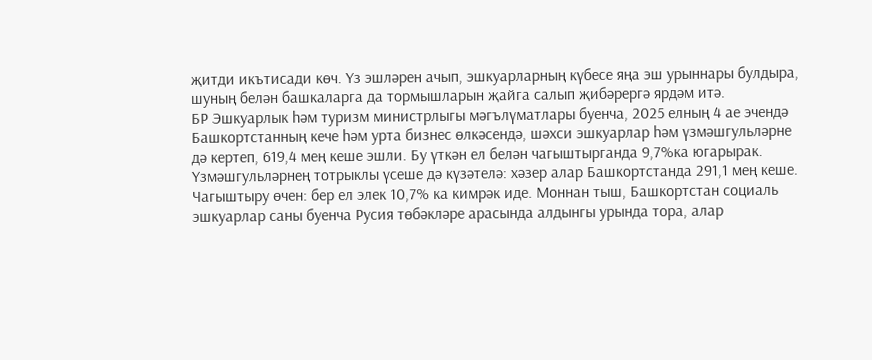җитди икътисади көч. Үз эшләрен ачып, эшкуарларның күбесе яңа эш урыннары булдыра, шуның белән башкаларга да тормышларын җайга салып җибәрергә ярдәм итә.
БР Эшкуарлык һәм туризм министрлыгы мәгълүматлары буенча, 2025 елның 4 ае эчендә Башкортстанның кече һәм урта бизнес өлкәсендә, шәхси эшкуарлар һәм үзмәшгульләрне дә кертеп, 619,4 мең кеше эшли. Бу үткән ел белән чагыштырганда 9,7%ка югарырак. Үзмәшгульләрнең тотрыклы үсеше дә күзәтелә: хәзер алар Башкортстанда 291,1 мең кеше. Чагыштыру өчен: бер ел элек 10,7% ка кимрәк иде. Моннан тыш, Башкортстан социаль эшкуарлар саны буенча Русия төбәкләре арасында алдынгы урында тора, алар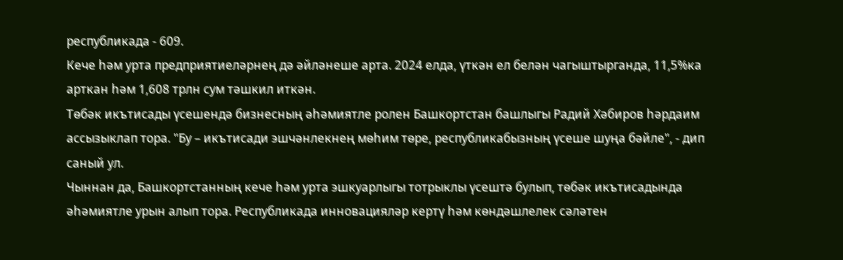республикада - 609.
Кече һәм урта предприятиеләрнең дә әйләнеше арта. 2024 елда, үткән ел белән чагыштырганда, 11,5%ка арткан һәм 1,608 трлн сум тәшкил иткән.
Төбәк икътисады үсешендә бизнесның әһәмиятле ролен Башкортстан башлыгы Радий Хәбиров һәрдаим ассызыклап тора. "Бу – икътисади эшчәнлекнең мөһим төре, республикабызның үсеше шуңа бәйле", - дип саный ул.
Чыннан да, Башкортстанның кече һәм урта эшкуарлыгы тотрыклы үсештә булып, төбәк икътисадында әһәмиятле урын алып тора. Республикада инновацияләр кертү һәм көндәшлелек сәләтен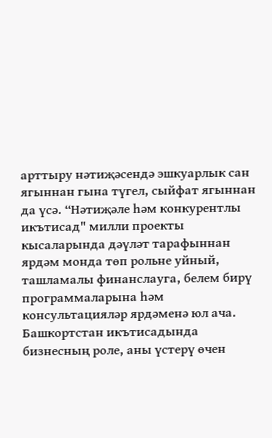арттыру нәтиҗәсендә эшкуарлык сан ягыннан гына түгел, сыйфат ягыннан да үсә. “Нәтиҗәле һәм конкурентлы икътисад" милли проекты кысаларында дәүләт тарафыннан ярдәм монда төп рольне уйный, ташламалы финанслауга, белем бирү программаларына һәм консультацияләр ярдәменә юл ача.
Башкортстан икътисадында бизнесның роле, аны үстерү өчен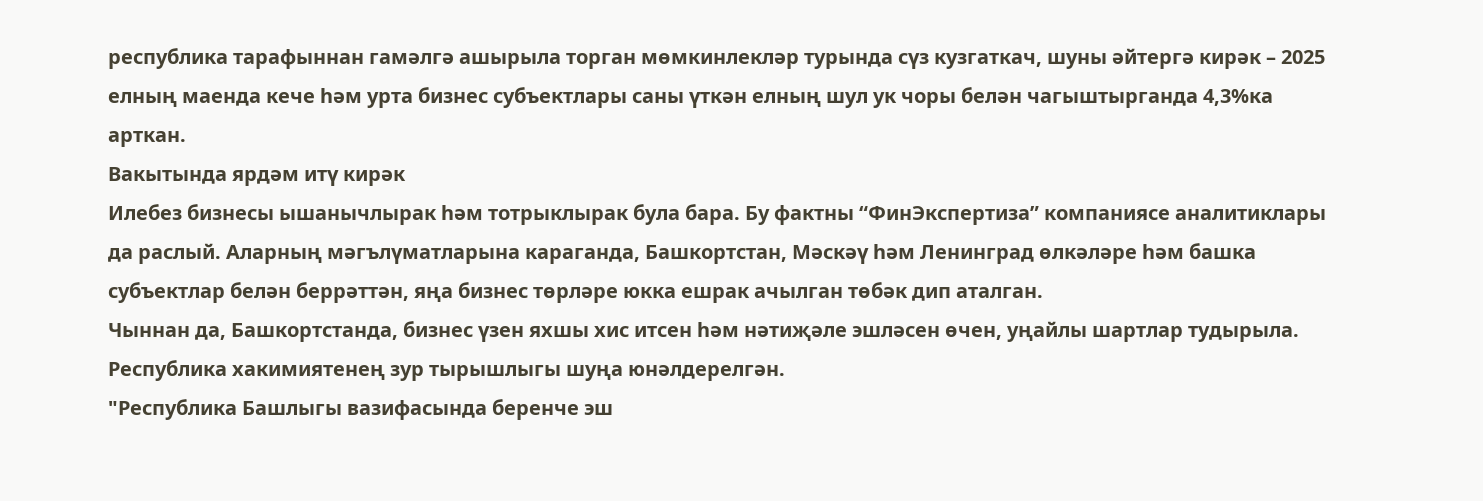республика тарафыннан гамәлгә ашырыла торган мөмкинлекләр турында сүз кузгаткач, шуны әйтергә кирәк – 2025 елның маенда кече һәм урта бизнес субъектлары саны үткән елның шул ук чоры белән чагыштырганда 4,3%ка арткан.
Вакытында ярдәм итү кирәк
Илебез бизнесы ышанычлырак һәм тотрыклырак була бара. Бу фактны “ФинЭкспертиза” компаниясе аналитиклары да раслый. Аларның мәгълүматларына караганда, Башкортстан, Мәскәү һәм Ленинград өлкәләре һәм башка субъектлар белән беррәттән, яңа бизнес төрләре юкка ешрак ачылган төбәк дип аталган.
Чыннан да, Башкортстанда, бизнес үзен яхшы хис итсен һәм нәтиҗәле эшләсен өчен, уңайлы шартлар тудырыла. Республика хакимиятенең зур тырышлыгы шуңа юнәлдерелгән.
"Республика Башлыгы вазифасында беренче эш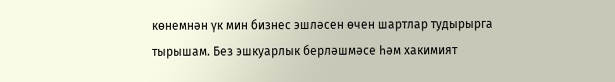көнемнән үк мин бизнес эшләсен өчен шартлар тудырырга тырышам. Без эшкуарлык берләшмәсе һәм хакимият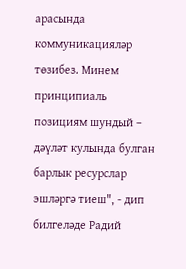арасында коммуникацияләр төзибез. Минем принципиаль позициям шундый – дәүләт кулында булган барлык ресурслар эшләргә тиеш", - дип билгеләде Радий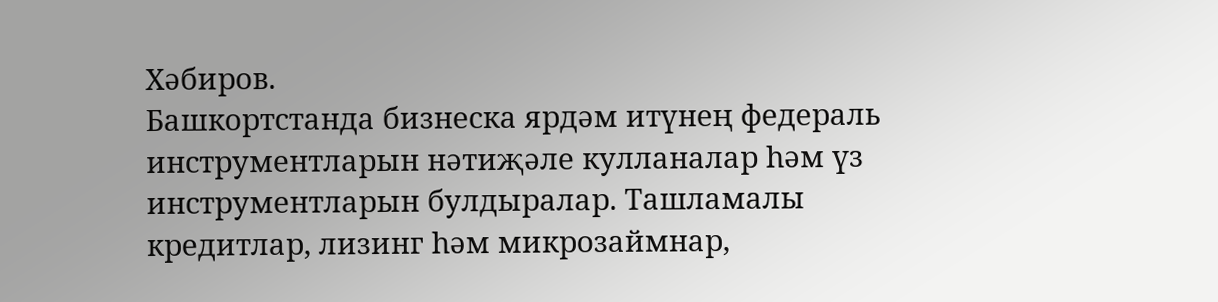Хәбиров.
Башкортстанда бизнеска ярдәм итүнең федераль инструментларын нәтиҗәле кулланалар һәм үз инструментларын булдыралар. Ташламалы кредитлар, лизинг һәм микрозаймнар,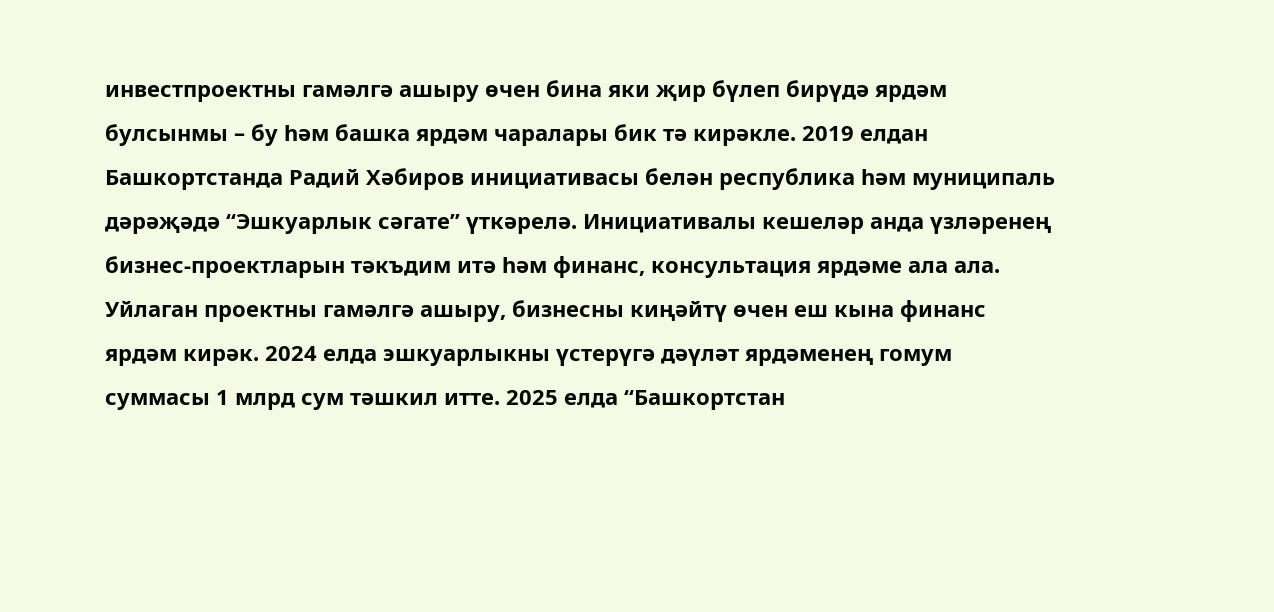инвестпроектны гамәлгә ашыру өчен бина яки җир бүлеп бирүдә ярдәм булсынмы – бу һәм башка ярдәм чаралары бик тә кирәкле. 2019 елдан Башкортстанда Радий Хәбиров инициативасы белән республика һәм муниципаль дәрәҗәдә “Эшкуарлык сәгате” үткәрелә. Инициативалы кешеләр анда үзләренең бизнес-проектларын тәкъдим итә һәм финанс, консультация ярдәме ала ала.
Уйлаган проектны гамәлгә ашыру, бизнесны киңәйтү өчен еш кына финанс ярдәм кирәк. 2024 елда эшкуарлыкны үстерүгә дәүләт ярдәменең гомум суммасы 1 млрд сум тәшкил итте. 2025 елда “Башкортстан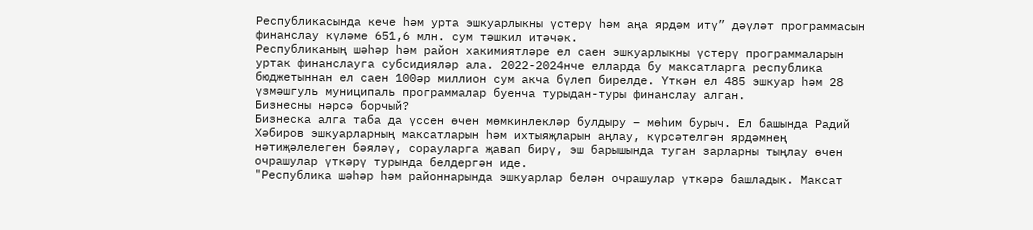Республикасында кече һәм урта эшкуарлыкны үстерү һәм аңа ярдәм итү” дәүләт программасын финанслау күләме 651,6 млн. сум тәшкил итәчәк.
Республиканың шәһәр һәм район хакимиятләре ел саен эшкуарлыкны үстерү программаларын уртак финанслауга субсидияләр ала. 2022-2024нче елларда бу максатларга республика бюджетыннан ел саен 100әр миллион сум акча бүлеп бирелде. Үткән ел 485 эшкуар һәм 28 үзмәшгуль муниципаль программалар буенча турыдан-туры финанслау алган.
Бизнесны нәрсә борчый?
Бизнеска алга таба да үссен өчен мөмкинлекләр булдыру – мөһим бурыч. Ел башында Радий Хәбиров эшкуарларның максатларын һәм ихтыяҗларын аңлау, күрсәтелгән ярдәмнең нәтиҗәлелеген бәяләү, сорауларга җавап бирү, эш барышында туган зарларны тыңлау өчен очрашулар үткәрү турында белдергән иде.
"Республика шәһәр һәм районнарында эшкуарлар белән очрашулар үткәрә башладык. Максат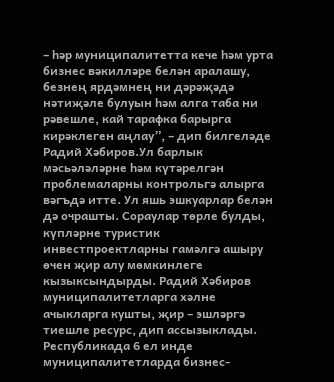– һәр муниципалитетта кече һәм урта бизнес вәкилләре белән аралашу, безнең ярдәмнең ни дәрәҗәдә нәтиҗәле булуын һәм алга таба ни рәвешле, кай тарафка барырга кирәклеген аңлау”, – дип билгеләде Радий Хәбиров.Ул барлык мәсьәләләрне һәм күтәрелгән проблемаларны контрольгә алырга вәгъдә итте. Ул яшь эшкуарлар белән дә очрашты. Сораулар төрле булды, күпләрне туристик инвестпроектларны гамәлгә ашыру өчен җир алу мөмкинлеге кызыксындырды. Радий Хәбиров муниципалитетларга хәлне ачыкларга кушты, җир – эшләргә тиешле ресурс, дип ассызыклады.
Республикада 6 ел инде муниципалитетларда бизнес-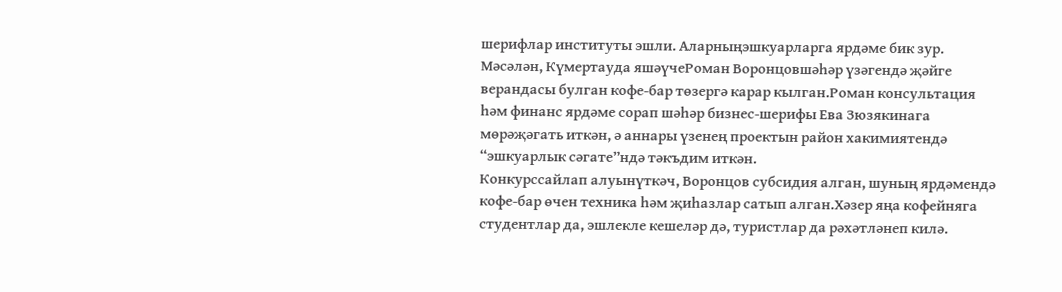шерифлар институты эшли. Аларныңэшкуарларга ярдәме бик зур. Мәсәлән, Күмертауда яшәүчеРоман Воронцовшәһәр үзәгендә җәйге верандасы булган кофе-бар төзергә карар кылган.Роман консультация һәм финанс ярдәме сорап шәһәр бизнес-шерифы Ева Зюзякинага мөрәҗәгать иткән, ә аннары үзенең проектын район хакимиятендә “эшкуарлык сәгате”ндә тәкъдим иткән.
Конкурссайлап алуынүткәч, Воронцов субсидия алган, шуның ярдәмендә кофе-бар өчен техника һәм җиһазлар сатып алган.Хәзер яңа кофейняга студентлар да, эшлекле кешеләр дә, туристлар да рәхәтләнеп килә.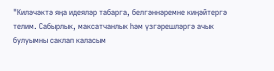"Киләчәктә яңа идеяләр табарга, белгәннәремне киңәйтергә телим. Сабырлык, максатчанлык һәм үзгәрешләргә ачык булуымны саклап каласым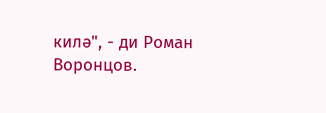килә", - ди Роман Воронцов.